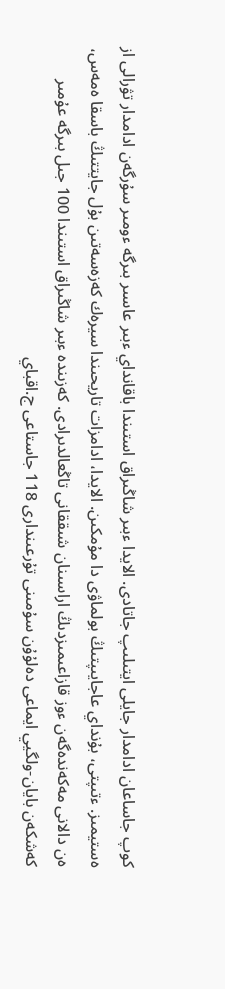كوپ جاساعان ادامدار جايلى ايتىلىپ جاتادى. الايدا ءبىر شاڭىراق استىندا باقانداي ءبىر عاسىر بىرگە ءومىر سۇرگەن ادامدار تۋرالى از ەستيمىز. ءتىپتى، بۇنداي عاجايىپتىڭ بولماۋى دا مۇمكىن. الايدا، ادامزات تاريحىندا سيرەك كەزەسەتىن بۇل جايتتىڭ باسقا ەمەس، ەن دالانى مەكەندەگەن ءوز قازاعىمىزدىڭ اراسىنان شىققانى تاڭعالدىرادى. كەزىندە ءبىر شاڭىراق استىندا 100 جىل بىرگە عۇمىر كەشكەن بايان-ولگيي ايماعى دەلۇۇن سۇمىنى تۇرعىندارى 118 جاستاعى ج.اقباي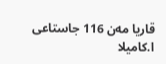قاريا مەن 116 جاستاعى ا.كاميلا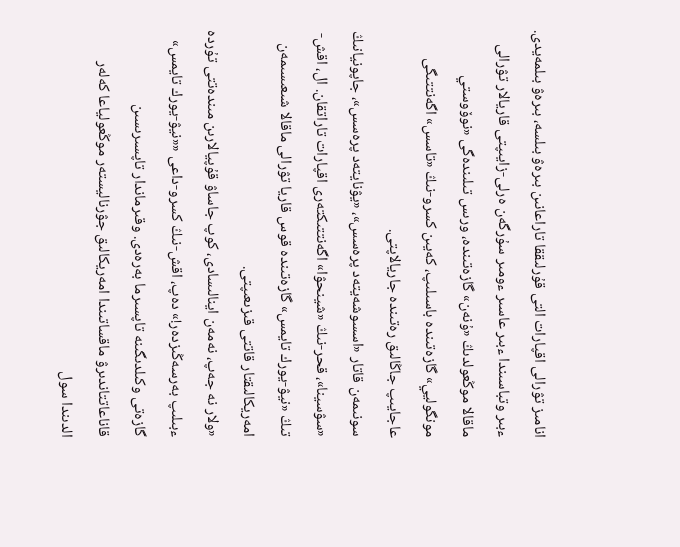انامىز تۋرالى اقپارات التى قۇرلىققا تاراعانىن بىرەۋ بىلسە، بىرەۋ بىلمەيدى.
ءبىر وتباسىندا ءبىر عاسىر ءومىر سۇرگەن ەرلى-زايىپتى قاريالار تۋرالى ماقالا موڭعولدىڭ «ۇنەن» گازەتىندە، ورىس تىلىندەگى «نوۆوستي مونگوليي» گازەتىندە باسىلىپ، كەيىن كسرو-نىڭ «تاسس» اگەنتتىگى عاجايىپ جاڭالىق رەتىندە جاريالاپتى.
سونىمەن قاتار «اسسوشەيتەد پرەسس»، «يۋنايتەد پرەسس»، جاپونيانىڭ «سۋسينا»، قحر-نىڭ «شينحۋا» اگەنتتىكتەرى اقپارات تاراتقان. ال، اقش-تىڭ «نيۋ-يورك تايمس» گازەتىندە قوس قاريا تۋرالى ماقالا شىعىسىمەن امەريكالىقتار قاتتى قىزىعىپتى.
«ولار نە جەپ، نەمەن اينالىسادى، كوپ جاساۋ قۇپيالارىن مىندەتتى تۇردە ءبىلىپ بەرسەڭىزدەر!» دەپ، اقش-نىڭ كسرو-داعى ««نيۋ-يورك تايمس» گازەتى وكىلدىگىنە تاپسىرما بەرەدى. وقىرماندار تاپسىرىسىن قاناعاتتاندىرۋ ماقساتىندا امەريكالىق جۋرناليستەر موڭعولياعا كەلەر الدىندا سول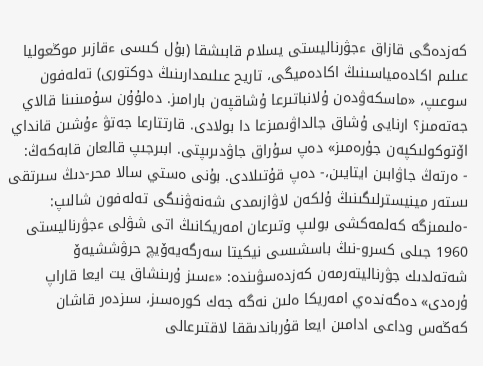كەزدەگى قازاق ءجۋرناليستى يسلام قابىشقا (بۇل كىسى ءقازىر موڭعوليا عىلىم اكادەمياسىنىڭ اكادەميگى، تاريح عىلىمدارىنىڭ دوكتورى) تەلەفون سوعىپ، «ماسكەۋدەن ۇلانباتىرعا ۇشاقپەن بارامىز. دەلۇۇن سۇمىنىنا قالاي جەتەمىز؟ ارنايى ۇشاق جالداۋىمىزعا دا بولادى. قارتتارعا جەتۋ ءۇشىن قانداي اۆتوكولىكپەن جۇرەمىز» دەپ سۇراق جاۋدىرىپتى. ابىرجىپ قالعان قابەكەڭ:
- ەرتەڭ جاۋابىن ايتايىن،- دەپ قۇتىلادى. بۇنى ەستي سالا محر-دىڭ سىرتقى ىستەر مينيسترلىگىنىڭ ۇلكەن لاۋازىمدى شەنەۋنىگى تەلەفون شالىپ:
-ەلىمىزگە كەلمەكشى بولىپ وتىرعان امەريكانىڭ اتى شۋلى ءجۋرناليستى 1960 جىلى كسرو-نىڭ باسشىسى نيكيتا سەرگەيەۆيچ حرۋششيەۆ شەتەلدىك جۋرناليتەرمەن كەزدەسۋىندە: «ءسىز ۇرىنشاق يت ايعا قاراپ ۇرەدى» دەگەندەي امەريكا ەلىن نەگە جەك كورەسىز، سىزدەر قاشان كەڭەس وداعى ادامىن ايعا قۇرباندىققا لاقتىرعالى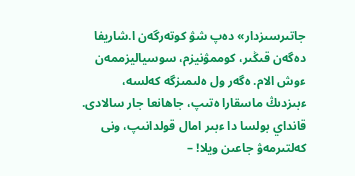جاتىرسىزدار» دەپ شۋ كوتەرگەن ا.شاريفا دەگەن قىڭىر، كوممۋنيزم، سوسياليزممەن ءوش الام. ەگەر ول ەلىمىزگە كەلسە، ءبىزدىڭ ماسقارا ەتىپ، جاھانعا جار سالادى. قانداي بولسا دا ءبىر امال قولدانىپ، ونى كەلتىرمەۋ جاعىن ويلا! –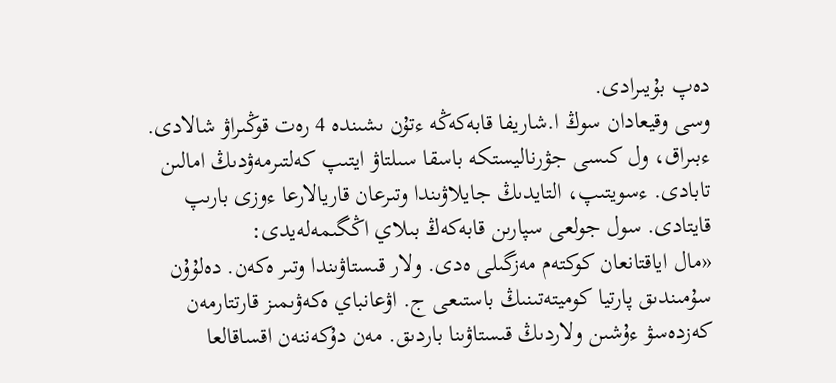دەپ بۇيىرادى.
وسى وقيعادان سوڭ ا.شاريفا قابەكەڭە ءتۇن ىشىندە 4 رەت قوڭىراۋ شالادى. ءبىراق، ول كىسى جۋرناليستكە باسقا سىلتاۋ ايتىپ كەلتىرمەۋدىڭ امالىن تابادى. ءسويتىپ، التايدىڭ جايلاۋىندا وتىرعان قاريالارعا ءوزى بارىپ قايتادى. سول جولعى سپارىن قابەكەڭ بىلاي اڭگىمەلەيدى:
«مال اياقتانعان كوكتەم مەزگىلى ەدى. ولار قىستاۋىندا وتىر ەكەن. دەلۇۇن سۇمىندىق پارتيا كوميتەتىنىڭ باستىعى ج. اۋعانباي ەكەۋىمىز قارتتارمەن كەزدەسۋ ءۇشىن ولاردىڭ قىستاۋىنا باردىق. مەن دۇكەننەن اقساقالعا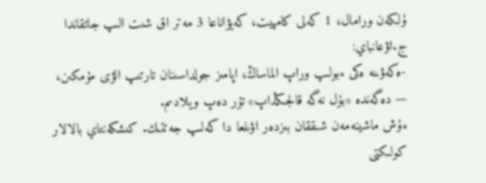ۇلكەن ورامال، 1 كەلى كامپيت، كەيۋاناعا 3 مەتر اق شىت الىپ جاتقاندا ج.اۋعانباي:
-ەكەۋىنە ەكى ءبولىپ وراپ الماساڭ، اپامىز جولداسىنان تارتىپ الۋى مۇمكىن، — دەگەندە «بۇل نەگە قالجىڭداپ» تۇر دەپ ويلادىم.
ءۇش ماشينەمەن شىققان بىزدەر اۋىلعا دا كەلىپ جەتتىك. كىشكەنتاي بالالار كولىكتى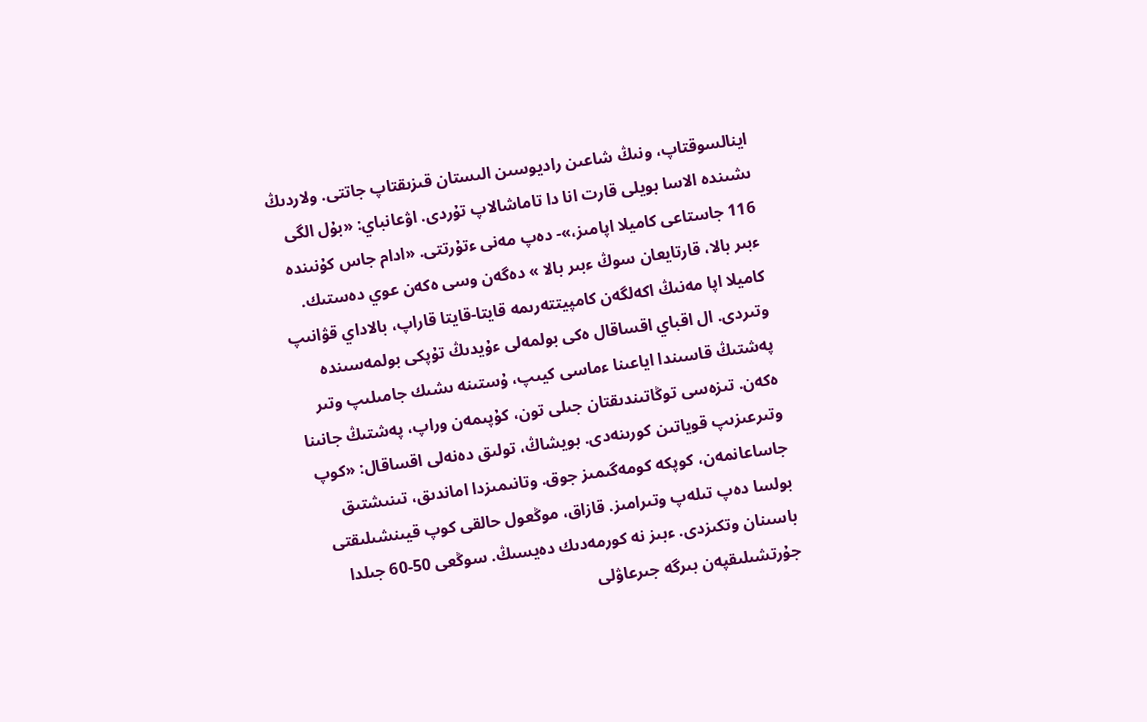اينالسوقتاپ، ونىڭ شاعىن راديوسىن الىستان قىزىقتاپ جاتتى. ولاردىڭ ىشىندە الاسا بويلى قارت انا دا تاماشالاپ تۇردى. اۋعانباي: «بۇل الگى 116 جاستاعى كاميلا اپامىز،»- دەپ مەنى ءتۇرتتى. «ادام جاس كۇنىندە ءبىر بالا، قارتايعان سوڭ ءبىر بالا » دەگەن وسى ەكەن عوي دەستىك.
كاميلا اپا مەنىڭ اكەلگەن كامپيتتەرىمە قايتا-قايتا قاراپ، بالاداي قۋانىپ وتىردى. ال اقباي اقساقال ەكى بولمەلى ءۇيدىڭ تۇپكى بولمەسىندە پەشتىڭ قاسىندا اياعىنا ءماسى كيىپ، ۇستىنە ىشىك جامىلىپ وتىر ەكەن. تىزەسى توڭاتىندىقتان جىلى تون، كۇپىمەن وراپ، پەشتىڭ جانىنا وتىرعىزىپ قوياتىن كورىنەدى. بويشاڭ، تولىق دەنەلى اقساقال: «كوپ جاساعانمەن، كوپكە كومەگىمىز جوق. وتانىمىزدا اماندىق، تىنىشتىق بولسا دەپ تىلەپ وتىرامىز. قازاق، موڭعول حالقى كوپ قيىنشىلىقتى باسىنان وتكىزدى. ءبىز نە كورمەدىك دەيسىڭ. سوڭعى 50-60 جىلدا جۇرتشىلىقپەن بىرگە جىرعاۋلى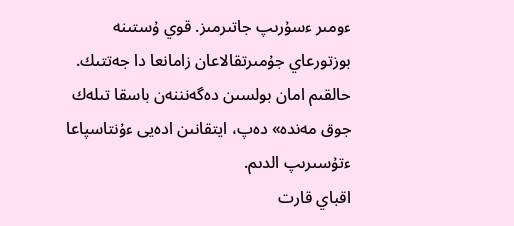ءومىر ءسۇرىپ جاتىرمىز. قوي ۇستىنە بوزتورعاي جۇمىرتقالاعان زامانعا دا جەتتىك. حالقىم امان بولسىن دەگەنننەن باسقا تىلەك جوق مەندە» دەپ، ايتقانىن ادەيى ءۇنتاسپاعا ءتۇسىرىپ الدىم.
اقباي قارت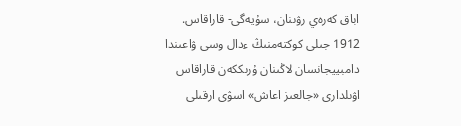اباق كەرەي رۋىنان، سۇيەگى- قاراقاس. 1912 جىلى كوكتەمنىڭ ءدال وسى ۋاعىندا دامبييجانسان لاڭىنان ۇرىككەن قاراقاس اۋىلدارى «جالعىز اعاش» اسۋى ارقىلى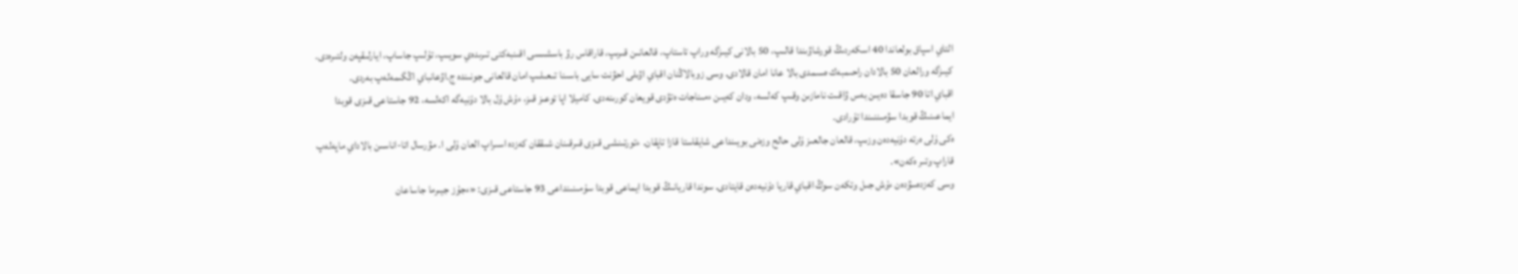التاي اسپاق بولعاندا 40 اسكەردىڭ قورشاۋىندا قالىپ، 50 بالانى كيىزگە وراپ تاستاپ، قالعانىن قىرىپ، قاراقاس رۋ باسشىسى اقىنبەكتى تىرىدەي سويىپ، تۇلىپ جاساپ، ايارلىقپەن ولتىرەدى. كيىزگە ورالعان 50 بالادان راحىمبەك ەسىمدى بالا عانا امان قالادى. وسى زوبالاڭنان اقباي اۋىلى احۋنت سايى باسىنا تىعىلىپ امان قالعانى جونىندە ج.اۋعانباي اڭگىمەلەپ بەردى.
اقباي اتا 90 جاسقا دەيىن بەس ۋاقىت نامازىن وقىپ كەلسە، ودان كەيىن ءمىناجات ەتۋدى قويعان كورىنەدى. كاميلا اپا توعىز قىز، ءۇش ۇل بالا دۇنيەگە اكەلسە، 92 جاستاعى قىزى قوبدا ايماعىنىڭ قوبدا سۋمىننىندا تۇرادى.
ەكى ۇلى ەرتە دۇنيەدەن وزىپ، قالعان جالعىز ۇلى حالح وزەنى بويىنداعى شايقاستا قازا تاپقان. ءتورتىنشى قىزى قىرقىنان شىققان كەزدە اسىراپ العان ۇلى ا. مۋرسال اتا-اناسىن بالاداي ماپەلەپ قاراپ وتىر ەكەن».
وسى كەزدەسۋدەن ءۇش جىل وتكەن سوڭ اقباي قاريا دۇنيەدەن قايتادى. سوندا قاريانىڭ قوبدا ايماعى قوبدا سۇمىنىنداعى 93 جاستاعى قىزى: «ءجۇز جيىرما جاساعان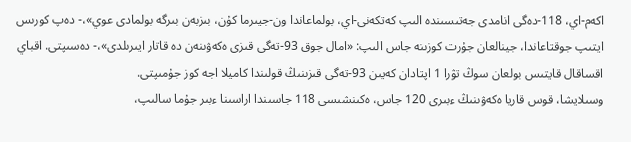اكەم-اي، 118-دەگى انامدى جەتىسىندە الىپ كەتكەنى-اي، بولماعاندا ون-جيىرما كۇن، بىزبەن بىرگە بولمادى عوي»،- دەپ كورىس ايتىپ جوقتاعاندا، جينالعان جۇرت كوزىنە جاس الىپ: «امال جوق 93-تەگى قىزى ەكەۋىنەن دە قاتار ايىرىلدى»،- دەسىپتى. اقباي اقساقال قايتىس بولعان سوڭ تۋرا 1 اپتادان كەيىن 93-تەگى قىزىنىڭ قولىندا كاميلا اجە كوز جۇمىپتى.
وسىلايشا، قوس قاريا ەكەۋىنىڭ ءبىرى 120 جاس، ەكىنشىسى 118 جاسىندا اراسىنا ءبىر جۇما سالىپ،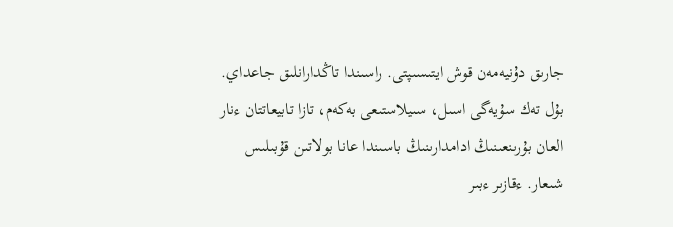جارىق دۇنيەمەن قوش ايتىسىپتى. راسىندا تاڭدارانلىق جاعداي. بۇل تەك سۇيەگى اسىل، سىيلاستىعى بەكەم، تازا تابيعاتتان ءنار العان بۇرىنعىنىڭ ادامدارىنىڭ باسىندا عانا بولاتىن قۇبىلىس شىعار. ءقازىر ءبىر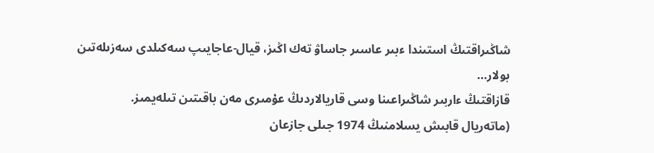شاڭىراقتىڭ استىندا ءبىر عاسىر جاساۋ تەك اڭىز، قيال-عاجايىپ سەكىلدى سەزىلەتىن بولار…
قازاقتىڭ ءاربىر شاڭىراعىنا وسى قاريالاردىڭ عۇمىرى مەن باقىتىن تىلەيمىز.
(ماتەريال قابىش يسلامنىڭ 1974 جىلى جازعان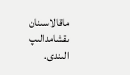ماقالاسىنان ىقشامدالىپ الىندى.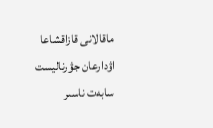ماقالانى قازاقشاعا اۋدارعان جۋرناليست سابەت ناسىر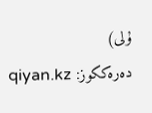ۇلى)
دەرەككوز: qiyan.kz